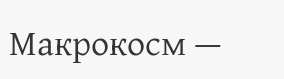Макрокосм —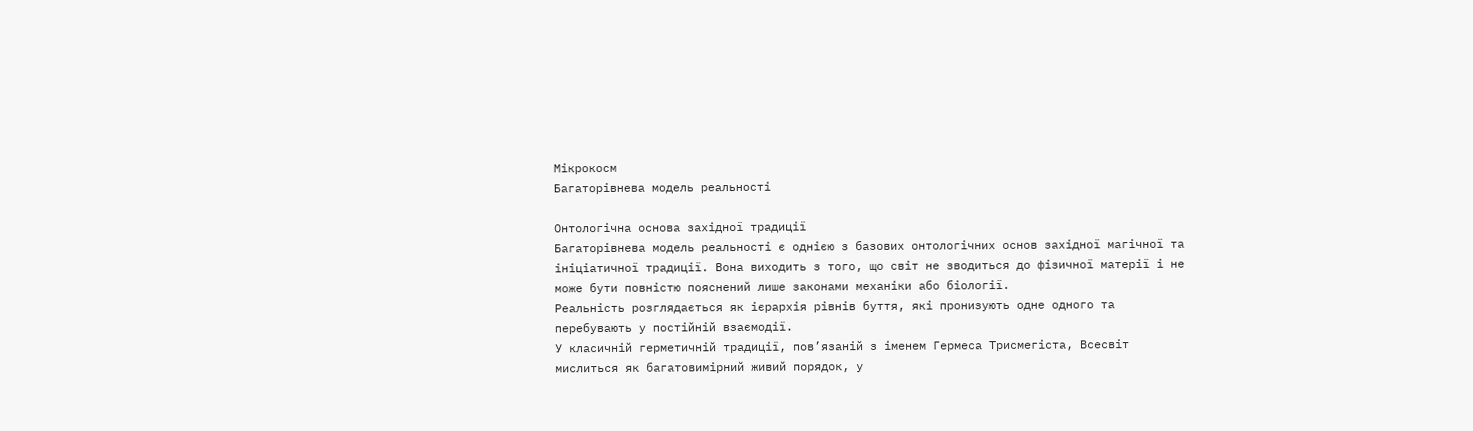Мікрокосм
Багаторівнева модель реальності

Онтологічна основа західної традиції
Багаторівнева модель реальності є однією з базових онтологічних основ західної магічної та ініціатичної традиції. Вона виходить з того, що світ не зводиться до фізичної матерії і не може бути повністю пояснений лише законами механіки або біології.
Реальність розглядається як ієрархія рівнів буття, які пронизують одне одного та перебувають у постійній взаємодії.
У класичній герметичній традиції, пов’язаній з іменем Гермеса Трисмегіста, Всесвіт мислиться як багатовимірний живий порядок, у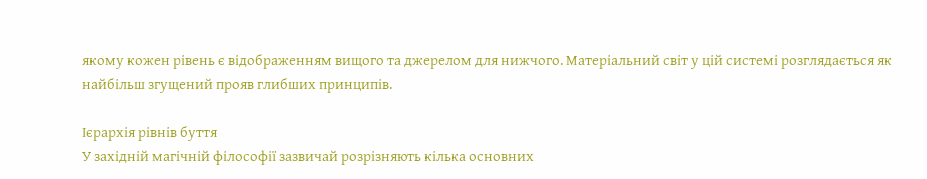якому кожен рівень є відображенням вищого та джерелом для нижчого. Матеріальний світ у цій системі розглядається як найбільш згущений прояв глибших принципів.

Ієрархія рівнів буття
У західній магічній філософії зазвичай розрізняють кілька основних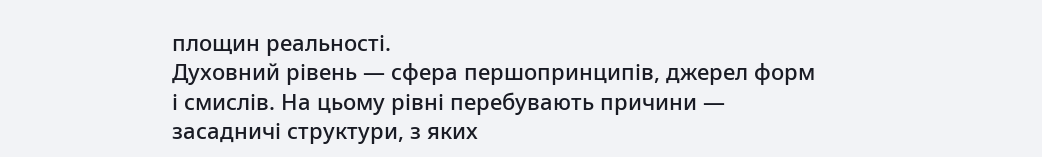площин реальності.
Духовний рівень — сфера першопринципів, джерел форм і смислів. На цьому рівні перебувають причини — засадничі структури, з яких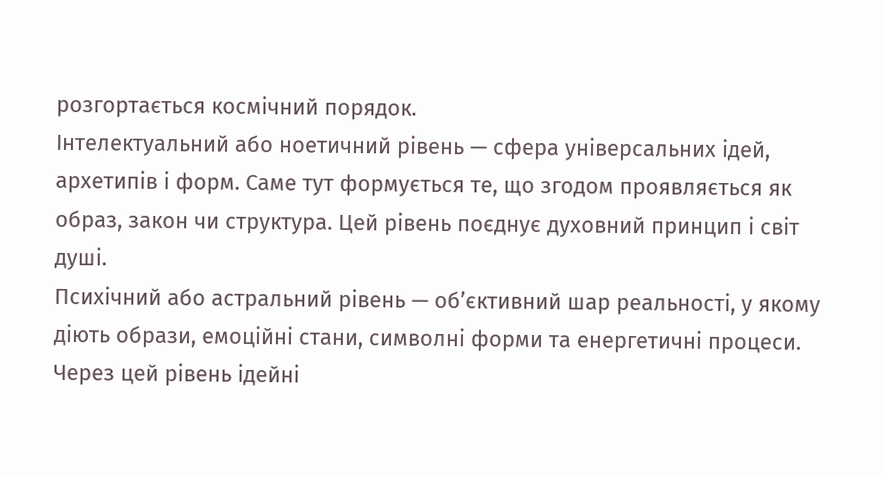розгортається космічний порядок.
Інтелектуальний або ноетичний рівень — сфера універсальних ідей, архетипів і форм. Саме тут формується те, що згодом проявляється як образ, закон чи структура. Цей рівень поєднує духовний принцип і світ душі.
Психічний або астральний рівень — об’єктивний шар реальності, у якому діють образи, емоційні стани, символні форми та енергетичні процеси. Через цей рівень ідейні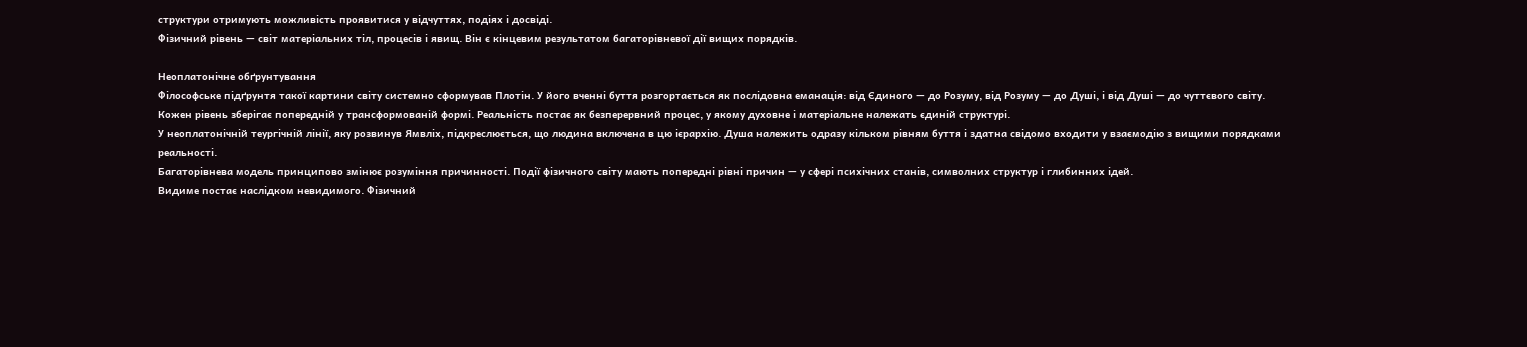структури отримують можливість проявитися у відчуттях, подіях і досвіді.
Фізичний рівень — світ матеріальних тіл, процесів і явищ. Він є кінцевим результатом багаторівневої дії вищих порядків.

Неоплатонічне обґрунтування
Філософське підґрунтя такої картини світу системно сформував Плотін. У його вченні буття розгортається як послідовна еманація: від Єдиного — до Розуму, від Розуму — до Душі, і від Душі — до чуттєвого світу.
Кожен рівень зберігає попередній у трансформованій формі. Реальність постає як безперервний процес, у якому духовне і матеріальне належать єдиній структурі.
У неоплатонічній теургічній лінії, яку розвинув Ямвліх, підкреслюється, що людина включена в цю ієрархію. Душа належить одразу кільком рівням буття і здатна свідомо входити у взаємодію з вищими порядками реальності.
Багаторівнева модель принципово змінює розуміння причинності. Події фізичного світу мають попередні рівні причин — у сфері психічних станів, символних структур і глибинних ідей.
Видиме постає наслідком невидимого. Фізичний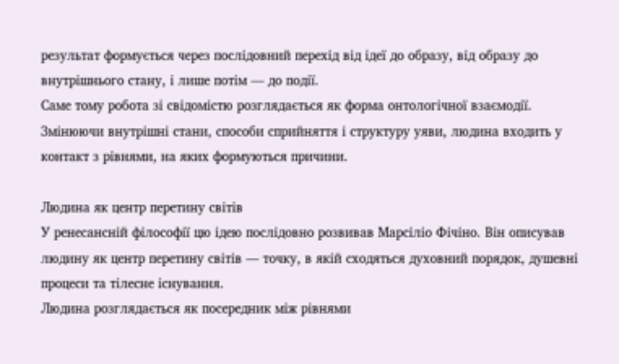результат формується через послідовний перехід від ідеї до образу, від образу до внутрішнього стану, і лише потім — до події.
Саме тому робота зі свідомістю розглядається як форма онтологічної взаємодії. Змінюючи внутрішні стани, способи сприйняття і структуру уяви, людина входить у контакт з рівнями, на яких формуються причини.

Людина як центр перетину світів
У ренесансній філософії цю ідею послідовно розвивав Марсіліо Фічіно. Він описував людину як центр перетину світів — точку, в якій сходяться духовний порядок, душевні процеси та тілесне існування.
Людина розглядається як посередник між рівнями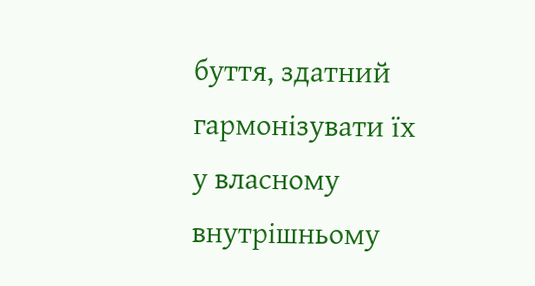буття, здатний гармонізувати їх у власному внутрішньому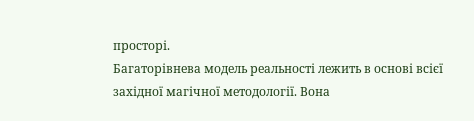просторі.
Багаторівнева модель реальності лежить в основі всієї західної магічної методології. Вона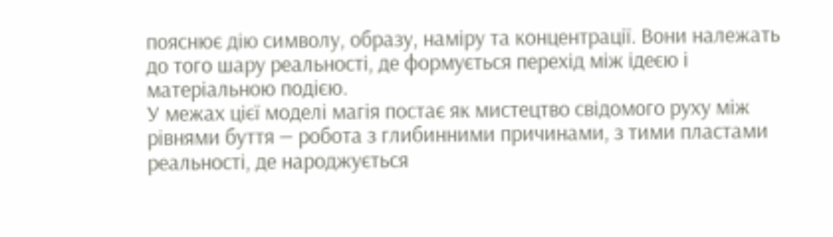пояснює дію символу, образу, наміру та концентрації. Вони належать до того шару реальності, де формується перехід між ідеєю і матеріальною подією.
У межах цієї моделі магія постає як мистецтво свідомого руху між рівнями буття — робота з глибинними причинами, з тими пластами реальності, де народжується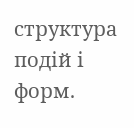структура подій і форм.